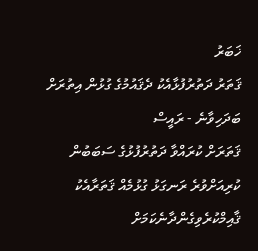ޚަބަރު
ޤަތަރު ދަތުރުފުޅާއެކު ދެޤައުމުގެ ގުޅުން އިތުރަށް ބަދަހިވާނެ - ރައީސް
ޤަތަރަށް ކުރައްވާ ދަތުރުފުޅުގެ ސަބަބުން ކުރިއަށްވުރެ ރަނގަޅު ގުޅުމެއް ޤަތަރާއެކު ޤާއިމްކުރެވިގެންދާނެކަމަށް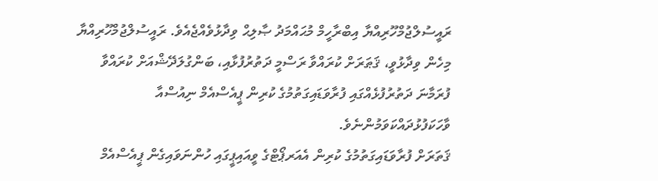ރައީސުލްޖުމްހޫރިއްޔާ އިބްރާހީމް މުޙައްމަދު ޞާލިޙް ވިދާޅުވެއްޖެއެވެ. ރައީސުލްޖުމްހޫރިއްޔާ މިހެން ވިދާޅުވީ، ޤަޠަރަށް ކުރައްވާ ރަސްމީ ދަތުރުފުޅާއި، ބަންގުލަދޭޝްއަށް ކުރައްވާ ފުރަމާނަ ދަތުރުފުޅެއްގައި ފުރާވަޑައިގަތުމުގެ ކުރިން ޕީއެސްއެމް ނިއުސްއާ ވާހަކަފުޅުދައްކަވަމުންނެވެ.
ޤަތަރަށް ފުރާވަޑައިގަތުމުގެ ކުރިން އެއަރޕޯޓްގެ ވީއައިޕީގައި ހުންނަވައިގެން ޕީއެސްއެމް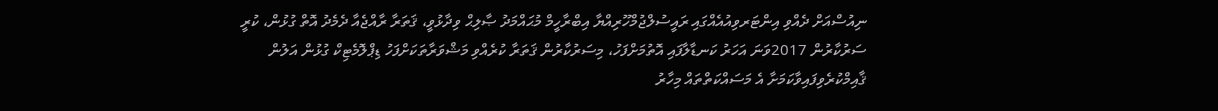ނިއުސްއަށް ދެއްވި އިންޓަރވިއުއެއްގައި ރައީސުލްޖުމްހޫރިއްޔާ އިބްރާހީމް މުޙައްމަދު ޞާލިޙް ވިދާޅުވީ، ޤަތަރާ ރާއްޖެއާ ދެމެދު އޮތް ގުޅުން، ކުރީ ސަރުކާރުން 2017ވަނަ އަހަރު ކަނޑާލާފައި އޮތުމަށްފަހު، މިސަރުކާރުން ޤަތަރާ ކުރެއްވި މަޝްވަރާތަކަށްފަހު ޑިޕްލޮމެޓިކް ގުޅުން އަލުން ޤާއިމްކުރެވިފައިވާކަމަށާ އެ މަސައްކަތްތައް މިހާރު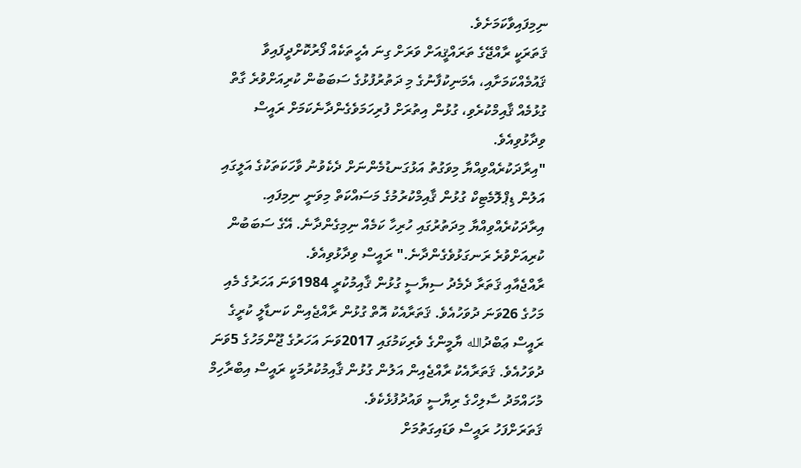ނިމިފައިވާކަމަށެވެ.
ޤަތަރަކީ ރާއްޖޭގެ ތަރައްޤީއަށް ވަރަށް ގިނަ އެހީތަކެއް ފޯރުކޮށްދީފައިވާ ޤައުމެއްކަމަށާއި، އެމަނިކުފާނުގެ މި ދަތުރުފުޅުގެ ސަބަބުން ކުރިއަށްވުރެ ގާތް ގުޅުމެއް ޤާއިމްކުރެވި، ގުޅުން އިތުރަށް ފުރިހަމަވެގެންދާނެކަމަށް ރައީސް ވިދާޅުވިއެވެ.
"އިރާދަކުރެއްވިއްޔާ މިވަގުތު އަޅުގަނޑުމެންނަށް ދެކެވުނު ވާހަކަތަކުގެ އަލީގައި އަލުން ޑިޕްލޮމެޓިކް ގުޅުން ޤާއިމްކުރުމުގެ މަސައްކަތް މިވަނީ ނިމިފައި. އިރާދަކުރެއްވިއްޔާ މިދަތުރުގައި ހުރިހާ ކަމެއް ނިމިގެންދާނެ. އޭގެ ސަބަބުން ކުރިއަށްވުރެ ރަނގަޅުވެގެންދާނެ." ރައީސް ވިދާޅުވިއެވެ.
ރާއްޖެއާއި ޤަތަރާ ދެމެދު ސިޔާސީ ގުޅުން ޤާއިމުކުރީ 1984ވަނަ އަހަރުގެ މެއި މަހުގެ 26ވަނަ ދުވަހުއެވެ. ޤަތަރާއެކު އޮތް ގުޅުން ރާއްޖެއިން ކަނޑާލީ ކުރީގެ ރައީސް ޢަބްދުالله ޔާމީންގެ ވެރިކަމުގައި 2017ވަނަ އަހަރުގެ ޖޫންމަހުގެ 5ވަނަ ދުވަހުއެވެ. ޤަތަރާއެކު ރާއްޖެއިން އަލުން ގުޅުން ޤާއިމުކުރުމަކީ ރައީސް އިބްރާހިމް މުހައްމަދު ސާލިހްގެ ރިޔާސީ ވައުދުފުޅެކެވެ.
ޤަތަރަށްފަހު ރައީސް ވަޑައިގަތުމަށް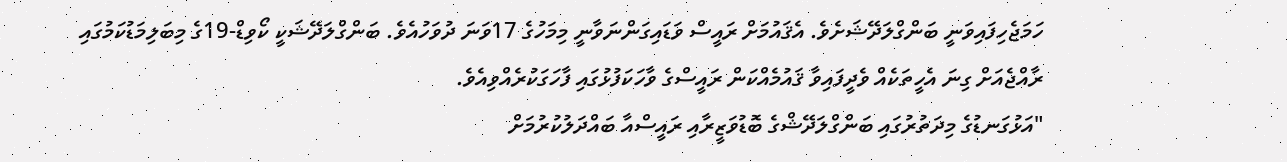ހަމަޖެހިފައިވަނީ ބަންގްލަދޭޝަށެވެ. އެޤައުމަށް ރައީސް ވަޑައިގަންނަވާނީ މިމަހުގެ 17ވަނަ ދުވަހުއެވެ. ބަންގްލަދޭޝަކީ ކޯވިޑް-19ގެ މިބަލިމަޑުކަމުގައި ރާއްޖެއަށް ގިނަ އެހީތަކެއް ވެދީފައިވާ ޤައުމެއްކަން ރައީސްގެ ވާހަކަފުޅުގައި ފާހަގަކުރެއްވިއެވެ.
"އަޅުގަނޑުގެ މިދަތުރުގައި ބަންގްލަދޭޝްގެ ބޮޑުވަޒީރާއި ރައީސްއާ ބައްދަލުކުރުމަށް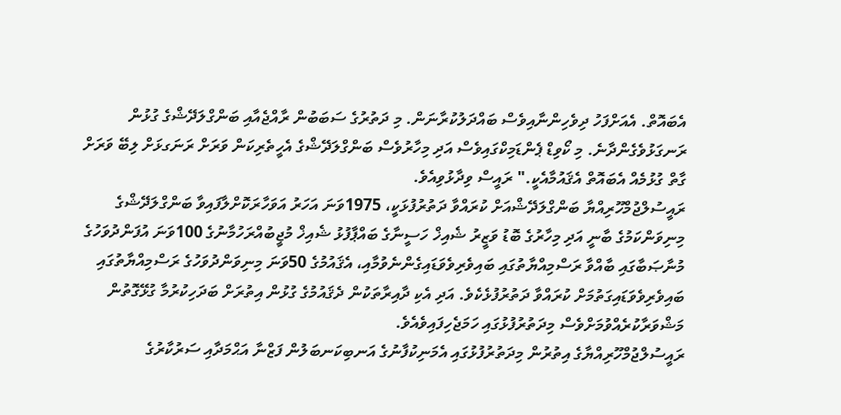އެބައޮތް. އެއަށްފަހު ދިވެހިންނާއިވެސް ބައްދަލުކުރާނަން. މި ދަތުރުގެ ސަބަބުން ރާއްޖެއާއި ބަންގްލަދޭޝްގެ ގުޅުން ރަނގަޅުވެގެންދާނެ. މި ކޯވިޑް ޕެންޑަމިކްގައިވެސް އަދި މިހާރުވެސް ބަންގްލަދޭޝްގެ އެހީތެރިކަން ވަރަށް ރަނަގޅަށް ލިބޭ ވަރަށް ގާތް ގުޅުމެއް އެބައޮތް އެޤައުމާއެކީ." ރައީސް ވިދާޅުވިއެވެ.
ރައީސުލްޖުމްހޫރިއްޔާ ބަންގްލަދޭޝްއަށް ކުރައްވާ ދަތުރުފުޅަކީ، 1975ވަނަ އަހަރު އަވަހާރަކޮށްލާފައިވާ ބަންގްލަދޭޝްގެ މިނިވަންކަމުގެ ބާނީ އަދި މިހާރުގެ ބޮޑު ވަޒީރު ޝެއިޚް ހަސީނާގެ ބައްޕާފުޅު ޝެއިޚް މުޖީބުއްރަހުމާނުގެ 100ވަނަ އުފަންދުވަހުގެ މުނާޞަބާގައި ބާއްވާ ރަސްމިއްޔާތުގައި ބައިވެރިވެވަޑައިގެންނެވުމާއި، އެޤައުމުގެ 50ވަނަ މިނިވަންދުވަހުގެ ރަސްމިއްޔާތުގައި ބައިވެރިވެވަޑައިގަތުމަށް ކުރައްވާ ދަތުރުފުޅެކެވެ. އަދި އެކި ދާއިރާތަކުން ދެޤައުމުގެ ގުޅުން އިތުރަށް ބަދަހިކުރުމާ ގުޅޭގޮތުން މަޝްވަރާކުރެއްވުމަށްވެސް މިދަތުރުފުޅުގައި ހަމަޖެހިފައިވެއެވެ.
ރައީސުލްޖުމްހޫރިއްޔާގެ އިތުރުން މިދަތުރުފުޅުގައި އެމަނިކުފާނުގެ އަނބިކަނބަލުން ފަޒްނާ އަޙްމަދާއި ސަރުކާރުގެ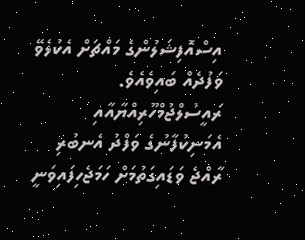އިސްއޮފިޝަލުންގެ މައްޗަށް އެކުލެވޭ ވަފުދެއް ބައިވެއެވެ. ރައީސުލްޖުމްހޫރިއްޔާއާއި އެމަނިކުފާނުގެ ވަފްދު އެނބުރި ރާއްޖެ ވަޑައިގަތުމަށް ހަމަޖެހިފައިވަނީ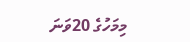މިމަހުގެ 20ވަނަ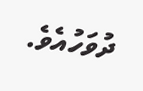ދުވަހުއެވެ.